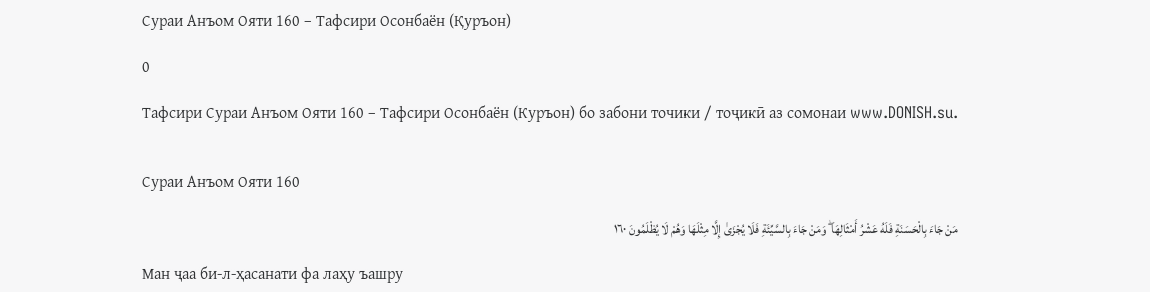Сураи Анъом Ояти 160 – Тафсири Осонбаён (Қуръон)

0

Тафсири Сураи Анъом Ояти 160 – Тафсири Осонбаён (Куръон) бо забони точики / тоҷикӣ аз сомонаи www.DONISH.su.


Сураи Анъом Ояти 160

مَنْ جَاءَ بِالْحَسَنَةِ فَلَهُ عَشْرُ أَمْثَالِهَا ۖ وَمَنْ جَاءَ بِالسَّيِّئَةِ فَلَا يُجْزَىٰ إِلَّا مِثْلَهَا وَهُمْ لَا يُظْلَمُونَ ١٦٠

Ман ҷаа би-л-ҳасанати фа лаҳу ъашру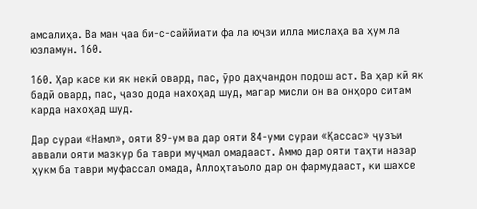амсалиҳа. Ва ман ҷаа би-с-саййиати фа ла юҷзи илла мислаҳа ва ҳум ла юзламун. 160.

160. Ҳар касе ки як некӣ овард, пас, ӯро даҳчандон подош аст. Ва ҳар кӣ як бадӣ овард, пас, ҷазо дода нахоҳад шуд, магар мисли он ва онҳоро ситам карда нахоҳад шуд.

Дар сураи «Намл», ояти 89-ум ва дар ояти 84-уми сураи «Қассас» ҷузъи аввали ояти мазкур ба таври муҷмал омадааст. Аммо дар ояти таҳти назар ҳукм ба таври муфассал омада, Аллоҳтаъоло дар он фармудааст, ки шахсе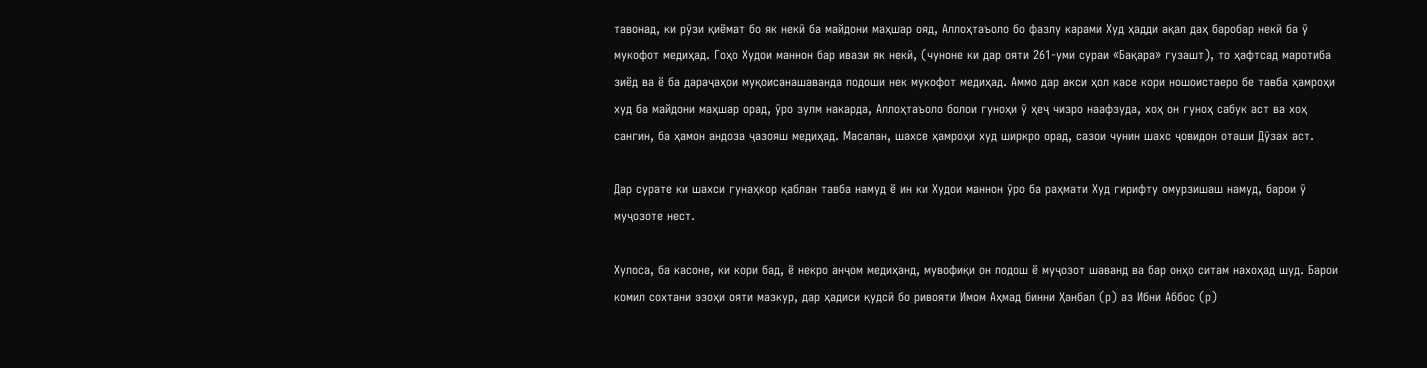тавонад, ки рӯзи қиёмат бо як некӣ ба майдони маҳшар ояд, Аллоҳтаъоло бо фазлу карами Худ ҳадди ақал даҳ баробар некӣ ба ӯ мукофот медиҳад. Гоҳо Худои маннон бар ивази як некӣ, (чуноне ки дар ояти 261-уми сураи «Бақара» гузашт), то ҳафтсад маротиба зиёд ва ё ба дараҷаҳои муқоисанашаванда подоши нек мукофот медиҳад. Аммо дар акси ҳол касе кори ношоистаеро бе тавба ҳамроҳи худ ба майдони маҳшар орад, ӯро зулм накарда, Аллоҳтаъоло болои гуноҳи ӯ ҳеҷ чизро наафзуда, хоҳ он гуноҳ сабук аст ва хоҳ сангин, ба ҳамон андоза ҷазояш медиҳад. Масалан, шахсе ҳамроҳи худ ширкро орад, сазои чунин шахс ҷовидон оташи Дӯзах аст.

Дар сурате ки шахси гунаҳкор қаблан тавба намуд ё ин ки Худои маннон ӯро ба раҳмати Худ гирифту омурзишаш намуд, барои ӯ муҷозоте нест.

Хулоса, ба касоне, ки кори бад, ё некро анҷом медиҳанд, мувофиқи он подош ё муҷозот шаванд ва бар онҳо ситам нахоҳад шуд. Барои комил сохтани эзоҳи ояти мазкур, дар ҳадиси қудсӣ бо ривояти Имом Аҳмад бинни Ҳанбал (р) аз Ибни Аббос (р)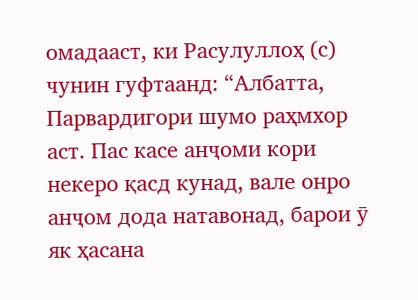омадааст, ки Расулуллоҳ (с) чунин гуфтаанд: “Албатта, Парвардигори шумо раҳмхор аст. Пас касе анҷоми кори некеро қасд кунад, вале онро анҷом дода натавонад, барои ӯ як ҳасана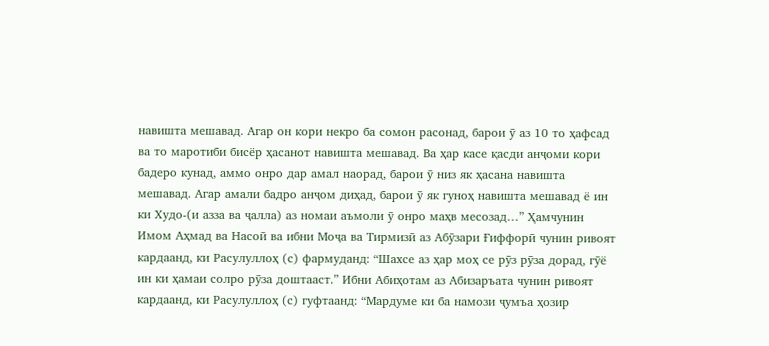навишта мешавад. Агар он кори некро ба сомон расонад, барои ӯ аз 10 то ҳафсад ва то маротиби бисёр ҳасанот навишта мешавад. Ва ҳар касе қасди анҷоми кори бадеро кунад, аммо онро дар амал наорад, барои ӯ низ як ҳасана навишта мешавад. Агар амали бадро анҷом диҳад, барои ӯ як гуноҳ навишта мешавад ё ин ки Худо-(и азза ва ҷалла) аз номаи аъмоли ӯ онро маҳв месозад…” Ҳамчунин Имом Аҳмад ва Насоӣ ва ибни Моҷа ва Тирмизӣ аз Абӯзари Ғиффорӣ чунин ривоят кардаанд, ки Расулуллоҳ (с) фармуданд: “Шахсе аз ҳар моҳ се рӯз рӯза дорад, гӯё ин ки ҳамаи солро рӯза доштааст.” Ибни Абиҳотам аз Абизаръата чунин ривоят кардаанд, ки Расулуллоҳ (с) гуфтаанд: “Мардуме ки ба намози ҷумъа ҳозир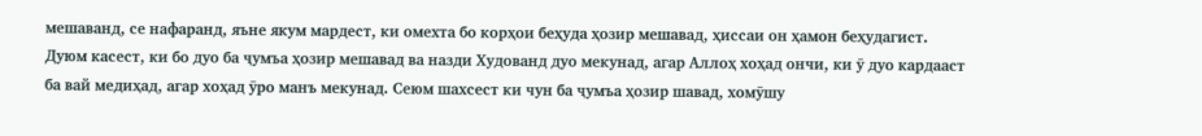мешаванд, се нафаранд, яъне якум мардест, ки омехта бо корҳои беҳуда ҳозир мешавад, ҳиссаи он ҳамон беҳудагист. Дуюм касест, ки бо дуо ба ҷумъа ҳозир мешавад ва назди Худованд дуо мекунад, агар Аллоҳ хоҳад ончи, ки ӯ дуо кардааст ба вай медиҳад, агар хоҳад ӯро манъ мекунад. Сеюм шахсест ки чун ба ҷумъа ҳозир шавад, хомӯшу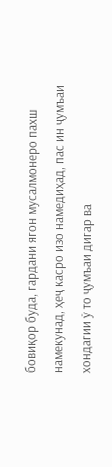бовиқор буда, гардани ягон мусалмонеро пахш намекунад, ҳеҷ касро изо намедиҳад, пас ин ҷумъаи хондагии ӯ то ҷумъаи дигар ва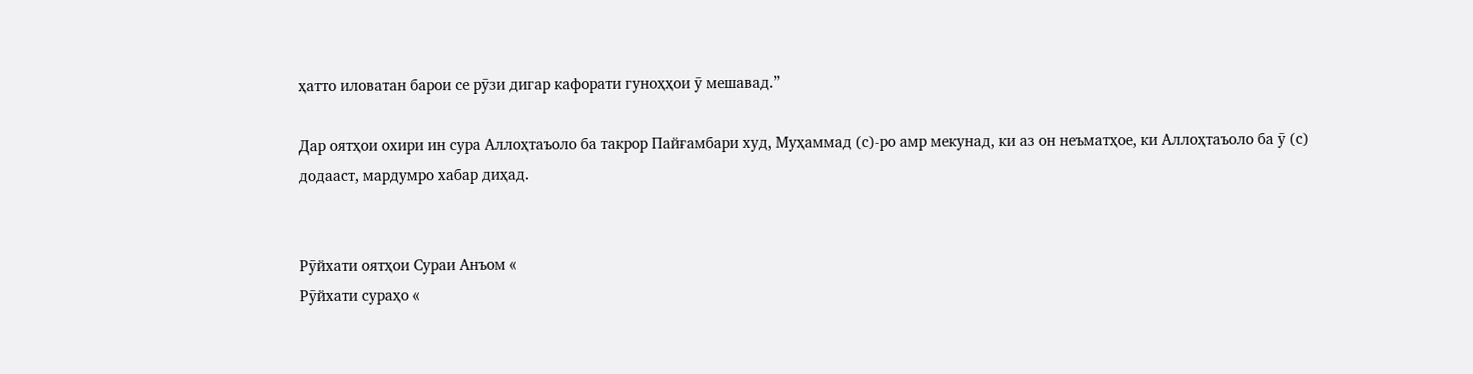ҳатто иловатан барои се рӯзи дигар кафорати гуноҳҳои ӯ мешавад.”

Дар оятҳои охири ин сура Аллоҳтаъоло ба такрор Пайғамбари худ, Муҳаммад (с)-ро амр мекунад, ки аз он неъматҳое, ки Аллоҳтаъоло ба ӯ (с) додааст, мардумро хабар диҳад.


Рӯйхати оятҳои Сураи Анъом «
Рӯйхати сураҳо «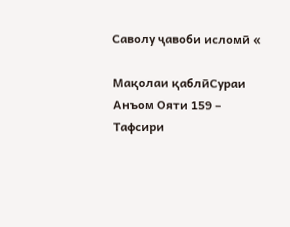Саволу ҷавоби исломӣ «

Мақолаи қаблӣСураи Анъом Ояти 159 – Тафсири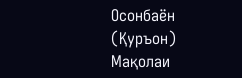Осонбаён (Қуръон)
Мақолаи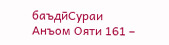баъдӣСураи Анъом Ояти 161 –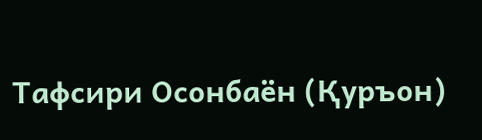Тафсири Осонбаён (Қуръон)